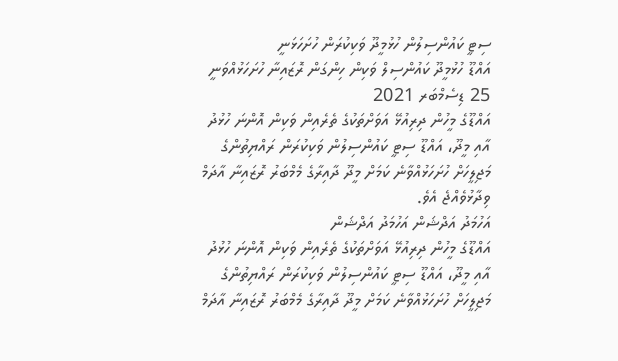ސިޓީ ކައުންސިލުން ހުޅުމީދޫ ވަކިކުރަން ހުށަހަޅަނީ
އައްޑޫ ހުޅުމީދޫ ކައުންސިލް ވަކިން ހިންގަން ރޮޒައިނާ ހުށަހަޅުއްވަނީ
25 ޑިސެމްބަރ 2021
އައްޑޫގެ މީހުން ދިރިއުޅޭ އަވަށްތަކުގެ ތެރެއިން ވަކިން އޮންނަ ހުޅުދު އާއި މީދޫ، އައްޑޫ ސިޓީ ކައުންސިލުން ވަކިކުރަން ރައްޔިތުންގެ މަޖިލީހަށް ހުށަހަޅުއްވާނެ ކަމަށް މީދޫ ދާއިރާގެ މެމްބަރު ރޮޒައިނާ އާދަމް ވިދާޅުވެއްޖެ އެވެ.
އަހުމަދު އަދްޝަން އަހުމަދު އަދްޝަން
އައްޑޫގެ މީހުން ދިރިއުޅޭ އަވަށްތަކުގެ ތެރެއިން ވަކިން އޮންނަ ހުޅުދު އާއި މީދޫ، އައްޑޫ ސިޓީ ކައުންސިލުން ވަކިކުރަން ރައްޔިތުންގެ މަޖިލީހަށް ހުށަހަޅުއްވާނެ ކަމަށް މީދޫ ދާއިރާގެ މެމްބަރު ރޮޒައިނާ އާދަމް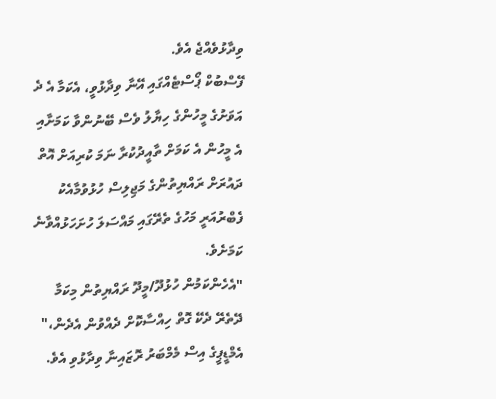ވިދާޅުވެއްޖެ އެވެ.
ފޭސްބުކް ޕޯސްޓެއްގައި އޭނާ ވިދާޅުވީ، އެކަމާ އެ ދެ އަވަށުގެ މީހުންގެ ހިޔާލު ވެސް ބޭނުންވާ ކަމަށާއި އެ މީހުން އެ ކަމަށް ތާއީދުކުރާ ނަމަ ކުރިއަށް އޮތް ދައުރަށް ރައްޔިތުންގެ މަޖިލިސް ހުޅުވުމާއެކު ފެބްރުއަރީ މަހުގެ ތެރޭގައި މައްސަލަ ހުށަހަޅުއްވާނެ ކަމަށެވެ.
"އެހެންކަމުން ހުޅުދޫ/މީދޫ ރައްޔިތުން މިކަމާ ދޭތެރޭ ދެކޭ ގޮތް ހިއްސާކޮށް ދެއްވުން އެދެން،" އެމްޑީޕީގެ އިސް މެމްބަރު ރޮޒައިނާ ވިދާޅުވި އެވެ.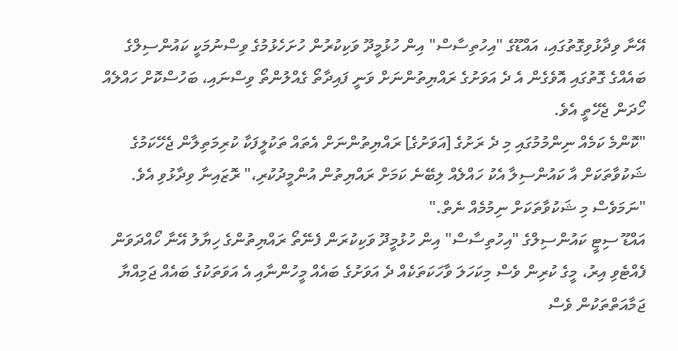އޭނާ ވިދާޅުވިގޮތުގައި، އައްޑޫގެ "އިހުތިސާސް" އިން ހުޅުމީދޫ ވަކިކުރުން ހުށަހެޅުމުގެ ވިސްނުމަކީ ކައުންސިލްގެ ބައެއްގެ ގޮތުގައި އޮވެގެން އެ ދެ އަވަށުގެ ރައްޔިތުންނަށް ވަނީ ފައިދާތޯ ގެއްލުންތޯ ވިސްނައި، ބަހުސްކޮށް ހައްލެއް ހޯދަން ޖެހޭތީ އެވެ.
"ކޮންމެ ކަމެއް ނިންމުމުގައި މި ދެ ރަށުގެ [އަވަށުގެ] ރައްޔިތުންނަށް އެތައް ތަކުލީފަކާ ކުރިމަތިލާން ޖެހޭކަމުގެ ޝަކުވާތަކަށް އާ ކައުންސިލާ އެކު ހައްލެއް ލިބޭނެ ކަމަށް ރައްޔިތުން އުންމީދުކުރި،" ރޮޒައިނާ ވިދާޅުވި އެވެ.
"ނަމަވެސް މި ޝަކުވާތަކަށް ނިމުމެއް ނެތް."
އައްޑޫ ސިޓީ ކައުންސިލްގެ "އިހުތިސާސް" އިން ހުޅުމީދޫ ވަކިކުރަން ފެނޭތޯ ރައްޔިތުންގެ ހިޔާލު އޭނާ ހޯއްދަވަން ފެއްޓެވި އިރު، މީގެ ކުރިން ވެސް މިކަހަލަ ވާހަކަތަކެއް ދެ އަވަށުގެ ބައެއް މީހުންނާއި އެ އަވަތަކުގެ ބައެއް ޖަމިއްޔާ ޖަމާއަތްތަކުން ވެސް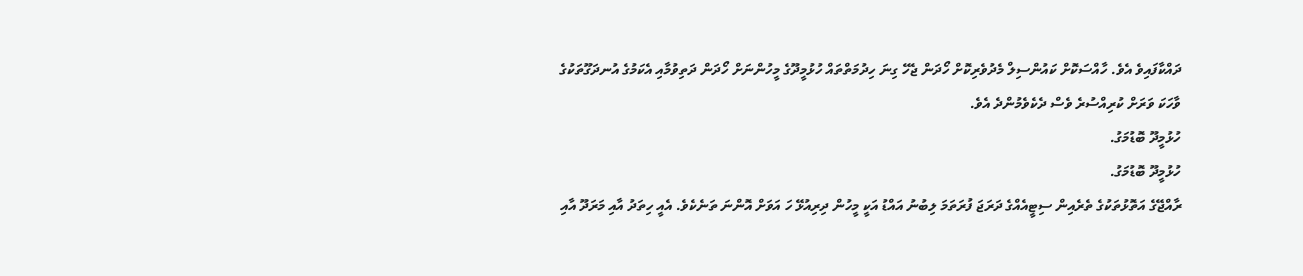ދައްކާފައިވެ އެވެ. ހާއްސަކޮށް ކައުންސިލް މެދުވެރިކޮށް ހޯދަން ޖެހޭ ގިނަ ހިދުމަތްތައް ހުޅުމީދޫގެ މީހުންނަށް ހޯދަން ދަތިވުމާއި އެކަމުގެ އުނދަގޫތަކުގެ ވާހަކަ ވަރަށް ކުރިއްސުރެ ވެސް ދެކެވެމުންދެ އެވެ.
ހުޅުމީދޫ ބޮޑުމަގު.
ހުޅުމީދޫ ބޮޑުމަގު.
ރާއްޖޭގެ އަތޮޅުތަކުގެ ތެރެއިން ސިޓީއެއްގެ ދަރަޖަ ފުރަތަމަ ލިބުނު އައްޑު އަކީ މީހުން ދިރިއުޅޭ ހަ އަވަށް އޮންނަ ތަނެކެވެ. އެއީ ހިތަދު އާއި މަރަދޫ އާއި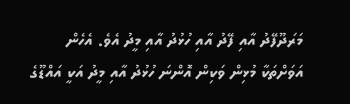މަރަދޫފޭދު އާއި ފޭދު އާއި ހުޅުދު އާއި މީދު އެވެ. އެހެން އަވަށްތަކާ މުޅިން ވަކިން އޮންނަ ހުޅުދު އާއި މީދު އަކީ އައްޑޫގެ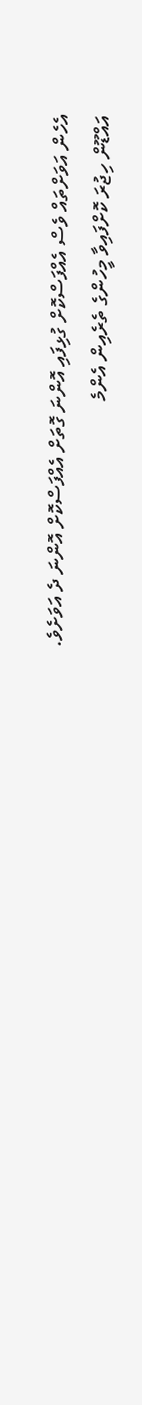އެހެން އަވަށްތައް ވެސް އެއްފަސްކޮށް ގުޅިފައި އޮންނަ ގޮތަށް އެއްފަސްކޮށް އޮންނަ ދެ އަވަށެވެ.
އައްޑޫން ހިޖުރަ ކޮށްފައިވާ މީހުންގެ ތެރެއިން އެންމެ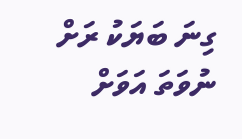ގިނަ ބަޔަކު ރަށް ނުވަތަ އަވަށް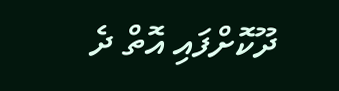ދޫކޮށްފައި އޮތް ދެ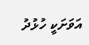އަވަށަކީ ހުޅުދު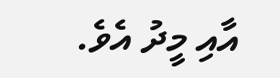އާއި މީދު އެވެ.